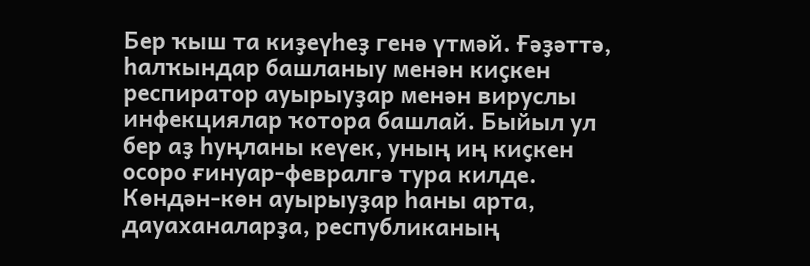Бер ҡыш та киҙеүһеҙ генә үтмәй. Ғәҙәттә, һалҡындар башланыу менән киҫкен респиратор ауырыуҙар менән вируслы инфекциялар ҡотора башлай. Быйыл ул бер аҙ һуңланы кеүек, уның иң киҫкен осоро ғинуар-февралгә тура килде. Көндән-көн ауырыуҙар һаны арта, дауаханаларҙа, республиканың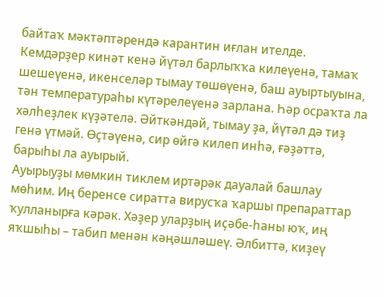байтаҡ мәктәптәрендә карантин иғлан ителде.
Кемдәрҙер кинәт кенә йүтәл барлыҡҡа килеүенә, тамаҡ шешеүенә, икенселәр тымау төшөүенә, баш ауыртыуына, тән температураһы күтәрелеүенә зарлана. Һәр осраҡта ла хәлһеҙлек күҙәтелә. Әйткәндәй, тымау ҙа, йүтәл дә тиҙ генә үтмәй. Өҫтәүенә, сир өйгә килеп инһә, ғәҙәттә, барыһы ла ауырый.
Ауырыуҙы мөмкин тиклем иртәрәк дауалай башлау мөһим. Иң беренсе сиратта вирусҡа ҡаршы препараттар ҡулланырға кәрәк. Хәҙер уларҙың иҫәбе-һаны юҡ, иң яҡшыһы – табип менән кәңәшләшеү. Әлбиттә, киҙеү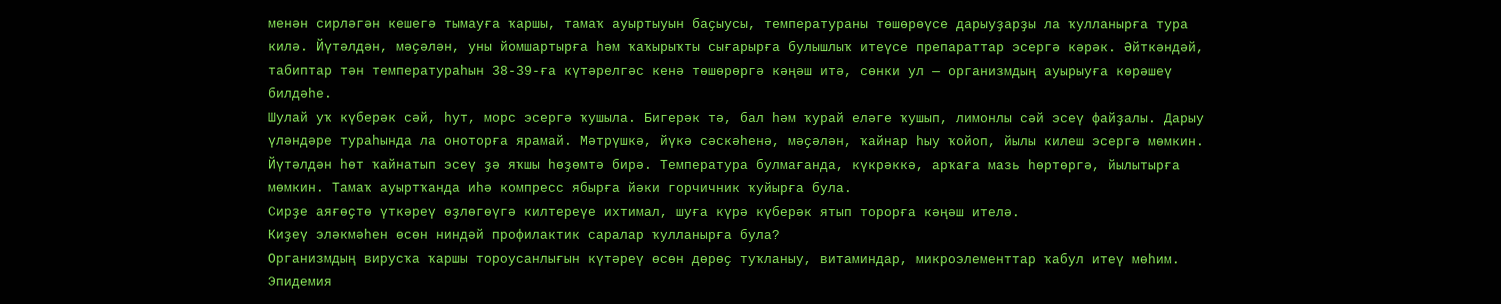менән сирләгән кешегә тымауға ҡаршы, тамаҡ ауыртыуын баҫыусы, температураны төшөрөүсе дарыуҙарҙы ла ҡулланырға тура килә. Йүтәлдән, мәҫәлән, уны йомшартырға һәм ҡаҡырыҡты сығарырға булышлыҡ итеүсе препараттар эсергә кәрәк. Әйткәндәй, табиптар тән температураһын 38-39-ға күтәрелгәс кенә төшөрөргә кәңәш итә, сөнки ул — организмдың ауырыуға көрәшеү билдәһе.
Шулай уҡ күберәк сәй, һут, морс эсергә ҡушыла. Бигерәк тә, бал һәм ҡурай еләге ҡушып, лимонлы сәй эсеү файҙалы. Дарыу үләндәре тураһында ла оноторға ярамай. Мәтрүшкә, йүкә сәскәһенә, мәҫәлән, ҡайнар һыу ҡойоп, йылы килеш эсергә мөмкин. Йүтәлдән һөт ҡайнатып эсеү ҙә яҡшы һөҙөмтә бирә. Температура булмағанда, күкрәккә, арҡаға мазь һөртөргә, йылытырға мөмкин. Тамаҡ ауыртҡанда иһә компресс ябырға йәки горчичник ҡуйырға була.
Сирҙе аяғөҫтө үткәреү өҙлөгөүгә килтереүе ихтимал, шуға күрә күберәк ятып торорға кәңәш ителә.
Киҙеү эләкмәһен өсөн ниндәй профилактик саралар ҡулланырға була?
Организмдың вирусҡа ҡаршы тороусанлығын күтәреү өсөн дөрөҫ туҡланыу, витаминдар, микроэлементтар ҡабул итеү мөһим. Эпидемия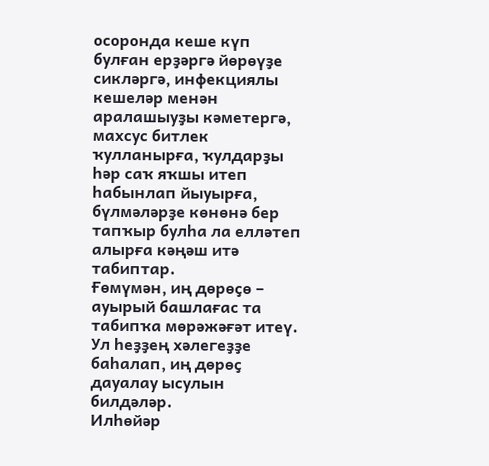осоронда кеше күп булған ерҙәргә йөрөүҙе сикләргә, инфекциялы кешеләр менән аралашыуҙы кәметергә, махсус битлек ҡулланырға, ҡулдарҙы һәр саҡ яҡшы итеп һабынлап йыуырға, бүлмәләрҙе көнөнә бер тапҡыр булһа ла елләтеп алырға кәңәш итә табиптар.
Ғөмүмән, иң дөрөҫө – ауырый башлағас та табипҡа мөрәжәғәт итеү. Ул һеҙҙең хәлегеҙҙе баһалап, иң дөрөҫ дауалау ысулын билдәләр.
Илһөйәр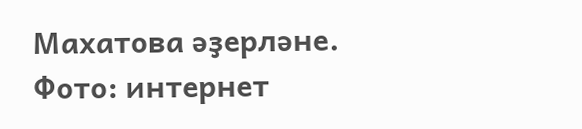Махатова әҙерләне.
Фото: интернет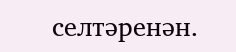селтәренән.